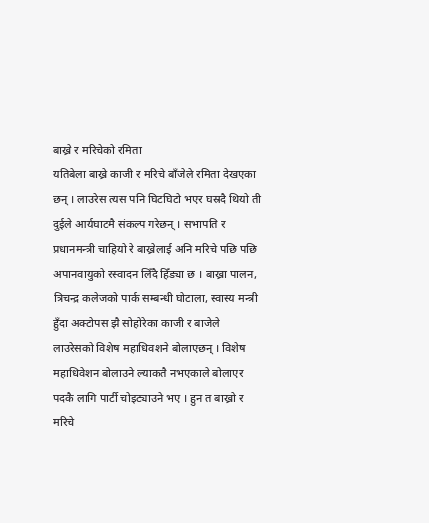बाख्रे र मरिचेको रमिता
यतिबेला बाख्रे काजी र मरिचे बाँजेले रमिता देखएका छन् । लाउरेस त्यस पनि घिटघिटो भएर घस्रदै थियो ती दुईले आर्यघाटमै संकल्प गरेछन् । सभापति र प्रधानमन्त्री चाहियो रे बाख्रेलाई अनि मरिचे पछि पछि अपानवायुको रस्वादन लिँदै हिँड्या छ । बाख्रा पालन, त्रिचन्द्र कलेजको पार्क सम्बन्धी घोटाला, स्वास्य मन्त्री हुँदा अक्टोपस झै सोहोरेका काजी र बाजेले लाउरेसको विशेष महाधिवशने बोलाएछन् । विशेष महाधिवेशन बोलाउने ल्याकतै नभएकाले बोलाएर पदकै लागि पार्टी चोइट्याउने भए । हुन त बाख्रो र मरिचे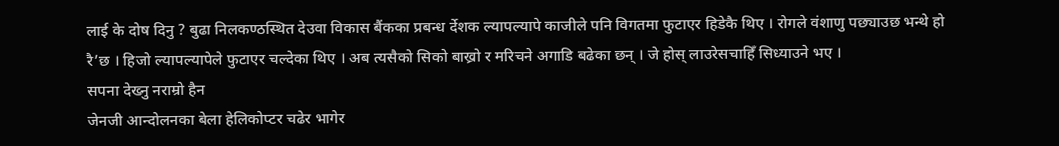लाई के दोष दिनु ? बुढा निलकण्ठस्थित देउवा विकास बैंकका प्रबन्ध र्देशक ल्यापल्यापे काजीले पनि विगतमा फुटाएर हिडेकै थिए । रोगले वंशाणु पछ्याउछ भन्थे हो रै’छ । हिजो ल्यापल्यापेले फुटाएर चल्देका थिए । अब त्यसैको सिको बाख्रो र मरिचने अगाडि बढेका छन् । जे होस् लाउरेसचाहिँ सिध्याउने भए ।
सपना देख्नु नराम्रो हैन
जेनजी आन्दोलनका बेला हेलिकोप्टर चढेर भागेर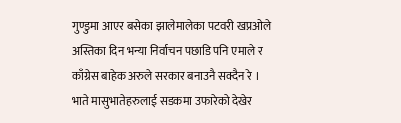गुण्डुमा आएर बसेका झालेमालेका पटवरी खप्रओले अस्तिका दिन भन्या निर्वाचन पछाडि पनि एमाले र काँग्रेस बाहेक अरुले सरकार बनाउनै सक्दैन रे । भाते मासुभातेहरुलाई सडकमा उफारेको देखेर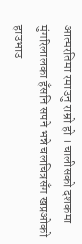आत्मरतिमा रमाउनु राम्रो हो । चालीसको दशकमा मुंगरिलालका हँसनि सपने भन्ने चलचित्रसँग खप्रओको हाउभाउ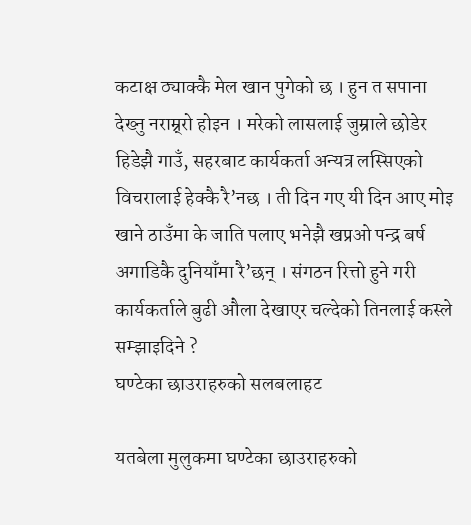कटाक्ष ठ्याक्कै मेल खान पुगेको छ । हुन त सपाना देख्नु नराम्र्रो होइन । मरेको लासलाई जुम्राले छोडेर हिडेझै गाउँ, सहरबाट कार्यकर्ता अन्यत्र लस्सिएको विचरालाई हेक्कै रै’नछ । ती दिन गए यी दिन आए मोइ खाने ठाउँमा के जाति पलाए भनेझै खप्रओ पन्द्र बर्ष अगाडिकै दुनियाँमा रै’छन् । संगठन रित्तो हुने गरी कार्यकर्ताले बुढी औला देखाएर चल्देको तिनलाई कस्ले सम्झाइदिने ?
घण्टेका छाउराहरुको सलबलाहट

यतबेला मुलुकमा घण्टेका छाउराहरुको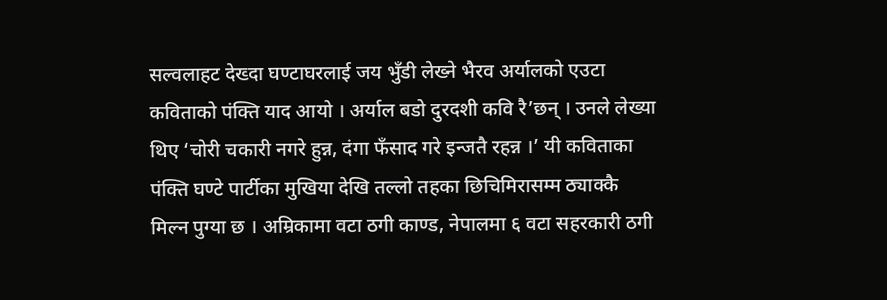सल्वलाहट देख्दा घण्टाघरलाई जय भुँडी लेख्ने भैरव अर्यालको एउटा कविताको पंक्ति याद आयो । अर्याल बडो दुरदशी कवि रै’छन् । उनले लेख्या थिए ‘चोरी चकारी नगरे हुन्न, दंगा फँसाद गरे इन्जतै रहन्न ।’ यी कविताका पंक्ति घण्टे पार्टीका मुखिया देखि तल्लो तहका छिचिमिरासम्म ठ्याक्कै मिल्न पुग्या छ । अम्रिकामा वटा ठगी काण्ड, नेपालमा ६ वटा सहरकारी ठगी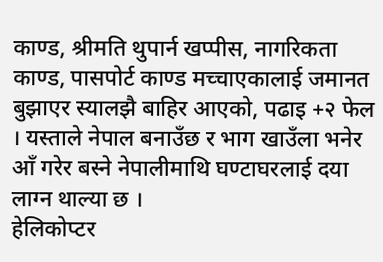काण्ड, श्रीमति थुपार्न खप्पीस, नागरिकता काण्ड, पासपोर्ट काण्ड मच्चाएकालाई जमानत बुझाएर स्यालझै बाहिर आएको, पढाइ +२ फेल । यस्ताले नेपाल बनाउँछ र भाग खाउँला भनेर आँ गरेर बस्ने नेपालीमाथि घण्टाघरलाई दया लाग्न थाल्या छ ।
हेलिकोप्टर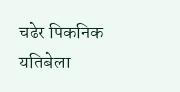चढेर पिकनिक
यतिबेला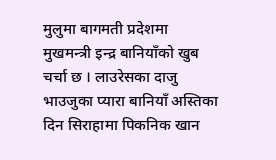मुलुमा बागमती प्रदेशमा मुखमन्त्री इन्द्र बानियाँको खुब चर्चा छ । लाउरेसका दाजु भाउजुका प्यारा बानियाँ अस्तिका दिन सिराहामा पिकनिक खान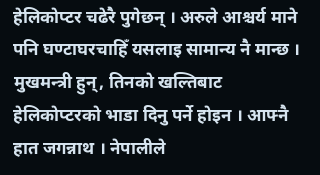हेलिकोप्टर चढेरै पुगेछन् । अरुले आश्चर्य माने पनि घण्टाघरचाहिँ यसलाइ सामान्य नै मान्छ । मुखमन्त्री हुन्, तिनको खल्तिबाट हेलिकोप्टरको भाडा दिनु पर्ने होइन । आफ्नै हात जगन्नाथ । नेपालीले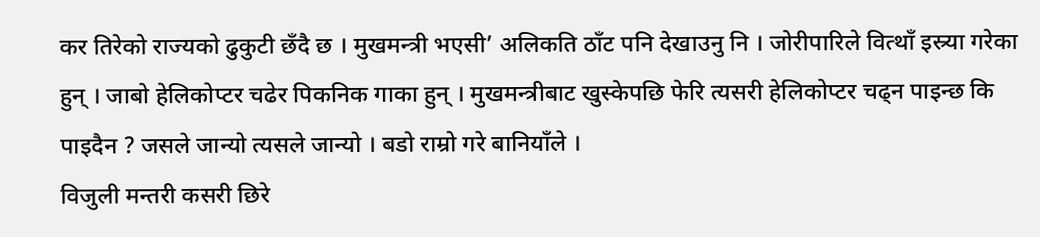कर तिरेको राज्यको ढुकुटी छँदै छ । मुखमन्त्री भएसी’ अलिकति ठाँट पनि देखाउनु नि । जोरीपारिले वित्थाँ इस्र्या गरेका हुन् । जाबो हेलिकोप्टर चढेर पिकनिक गाका हुन् । मुखमन्त्रीबाट खुस्केपछि फेरि त्यसरी हेलिकोप्टर चढ्न पाइन्छ कि पाइदैन ? जसले जान्यो त्यसले जान्यो । बडो राम्रो गरे बानियाँले ।
विजुली मन्तरी कसरी छिरे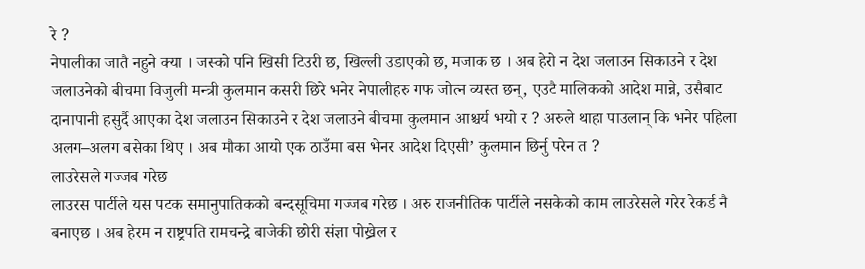रे ?
नेपालीका जातै नहुने क्या । जस्को पनि खिसी टिउरी छ, खिल्ली उडाएको छ, मजाक छ । अब हेरो न देश जलाउन सिकाउने र देश जलाउनेको बीचमा विजुली मन्त्री कुलमान कसरी छिरे भनेर नेपालीहरु गफ जोत्न व्यस्त छन्, एउटै मालिकको आदेश मान्ने, उसैबाट दानापानी हसुर्दै आएका देश जलाउन सिकाउने र देश जलाउने बीचमा कुलमान आश्चर्य भयो र ? अरुले थाहा पाउलान् कि भनेर पहिला अलग–अलग बसेका थिए । अब मौका आयो एक ठाउँमा बस भेनर आदेश दिएसी’ कुलमान छिर्नु परेन त ?
लाउरेसले गज्जब गरेछ
लाउरस पार्टीले यस पटक समानुपातिकको बन्दसूचिमा गज्जब गरेछ । अरु राजनीतिक पार्टीले नसकेको काम लाउरेसले गरेर रेकर्ड नै बनाएछ । अब हेरम न राष्ट्रपति रामचन्द्रे बाजेकी छोरी संज्ञा पोख्रेल र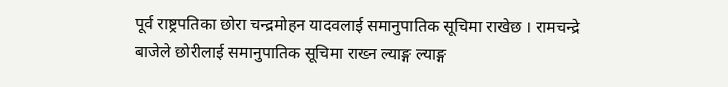पूर्व राष्ट्रपतिका छोरा चन्द्रमोहन यादवलाई समानुपातिक सूचिमा राखेछ । रामचन्द्रे बाजेले छोरीलाई समानुपातिक सूचिमा राख्न ल्याङ्ग ल्याङ्ग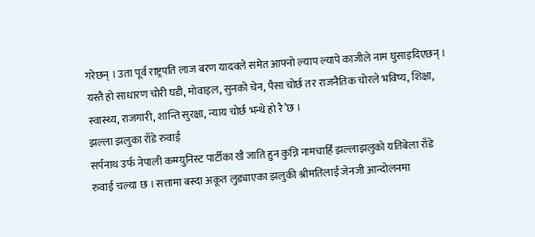गरेछन् । उता पूर्व राष्ट्रपति लाज बरण यादवले समेत आफ्नो ल्याप ल्यापे काजीले नाम घुसाइदिएछन् । यस्तै हो साधारण चोरी घडी, मोवाइल, सुनको चेन, पैसा चोर्छ तर राजनैतिक चोरले भविष्य, शिक्षा, स्वास्थ्य, राजगारी, शान्ति सुरक्षा, न्याय चोर्छ भन्थे हो रै’छ ।
झल्ला झलुका राँडे रुवाई
सर्पनाथ उर्फ नेपाली कम्म्युनिस्ट पार्टीका खै जाति हुन कुन्नि नामचाहिँ झल्लाझलुको यतिबेला राँडे रुवाई चल्या छ । सत्तामा बस्दा अकूत लुड्याएका झलुकी श्रीमतिलाई जेनजी आन्दोलनमा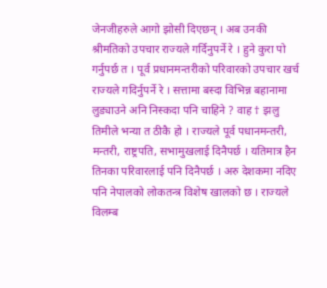जेनजीहरुले आगो झोसी दिएछन् । अब उनकी श्रीमतिको उपचार राज्यले गर्दिनुपर्ने रे । हुने कुरा पो गर्नुपर्छ त । पूर्व प्रधानमन्तरीको परिवारको उपचार खर्च राज्यले गदिर्नुपर्ने रे । सत्तामा बस्दा विभिन्न बहानामा लुड्याउने अनि निस्कदा पनि चाहिने ? वाह † झलु तिमीले भन्या त ठीकै हो । राज्यले पूर्व पधानमन्तरी, मन्तरी, राष्ट्रपति, सभामुखलाई दिनैपर्छ । यतिमात्र हैन तिनका परिवारलाई पनि दिनैपर्छ । अरु देशकमा नदिए पनि नेपालको लोकतन्त्र विशेष खालको छ । राज्यले विलम्ब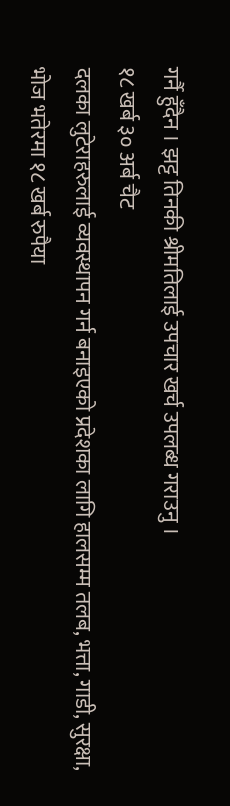गर्नै हुँदैन । झट्ट तिनकी श्रीमतिलाई उपचार खर्च उपलब्ध गराउनु ।
१८ खर्ब ३० अर्ब चैट
दलका लुटेराहरुलाई व्यवस्थापन गर्न बनाइएको प्रदेशका लागि हालसम्म तलब, भत्ता, गाडी, सुरक्षा, भोज भतेरमा १८ खर्ब रुपैया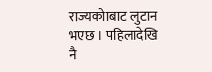राज्यकोाबाट लुटान भएछ । पहिलादेखि नै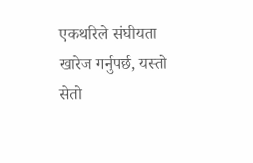एकथरिले संघीयता खारेज गर्नुपर्छ, यस्तो सेतो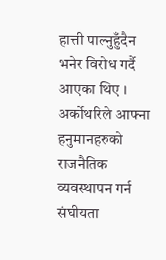हात्ती पाल्नुहुँदैन भनेर विरोध गर्दै आएका थिए । अर्कोथरिले आफ्ना हनुमानहरुको राजनैतिक व्यवस्थापन गर्न संघीयता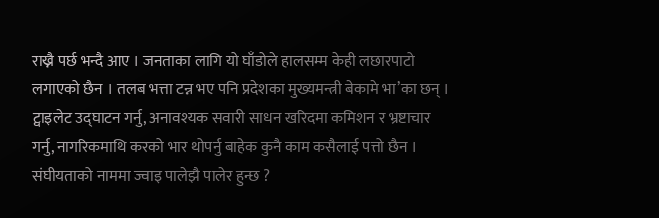राख्नै पर्छ भन्दै आए । जनताका लागि यो घाँडोले हालसम्म केही लछारपाटो लगाएको छैन । तलब भत्ता टन्न भए पनि प्रदेशका मुख्यमन्त्री बेकामे भा’का छन् । ट्वाइलेट उद्घाटन गर्नु, अनावश्यक सवारी साधन खरिदमा कमिशन र भ्रष्टाचार गर्नु, नागरिकमाथि करको भार थोपर्नु बाहेक कुनै काम कसैलाई पत्तो छैन । संघीयताको नाममा ज्वाइ पालेझै पालेर हुन्छ ?